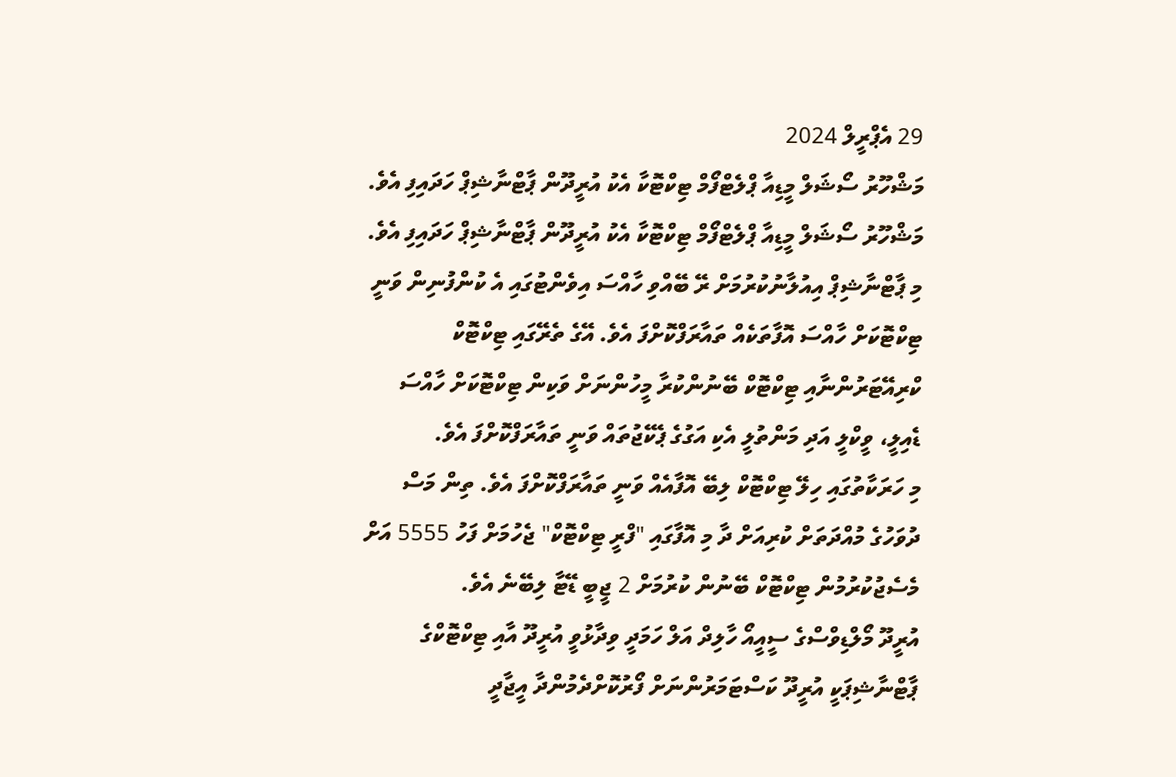29 އެޕްރީލް 2024
މަޝްހޫރު ސޯޝަލް މީޑިއާ ޕްލެޓްފޯމް ޓިކްޓޮކާ އެކު އުރީދޫން ޕާޓްނާޝިޕް ހަދައިފި އެވެ.
މަޝްހޫރު ސޯޝަލް މީޑިއާ ޕްލެޓްފޯމް ޓިކްޓޮކާ އެކު އުރީދޫން ޕާޓްނާޝިޕް ހަދައިފި އެވެ.
މި ޕާޓްނާޝިޕް އިއުލާނުކުރުމަށް ރޭ ބޭއްވި ހާއްސަ އިވެންޓުގައި އެ ކުންފުނިން ވަނީ ޓިކްޓޮކަށް ހާއްސަ އޮފާތަކެއް ތައާރަފްކޮށްފަ އެވެ. އޭގެ ތެރޭގައި ޓިކްޓޮކް ކްރިއޭޓަރުންނާއި ޓިކްޓޮކް ބޭނުންކުރާ މީހުންނަށް ވަކިން ޓިކްޓޮކަށް ހާއްސަ ޑެއިލީ، ވީކްލީ އަދި މަންތުލީ އެކި އަގުގެ ޕެކޭޖުތައް ވަނީ ތައާރަފްކޮށްފަ އެވެ.
މި ހަރަކާތުގައި ހިލޭ ޓިކްޓޮކް ލިބޭ އޮފާއެއް ވަނީ ތައާރަފްކޮށްފަ އެވެ. ތިން މަސް ދުވަހުގެ މުއްދަތަށް ކުރިއަށް ދާ މި އޮފާގައި "ފްރީ ޓިކްޓޮކް" ޖެހުމަށް ފަހު 5555 އަށް މެސެޖުކުރުމުން ޓިކްޓޮކް ބޭނުން ކުރުމަށް 2 ޖީބީ ޑޭޓާ ލިބޭނެ އެވެ.
އުރީދޫ މޯލްޑިވްސްގެ ސީއީއޯ ހާލިދް އަލް ހަމަދީ ވިދާޅުވީ އުރީދޫ އާއި ޓިކްޓޮކްގެ ޕާޓްނާޝިޕަކީ އުރީދޫ ކަސްޓަމަރުންނަށް ފޯރުކޮށްދެމުންދާ އީޖާދީ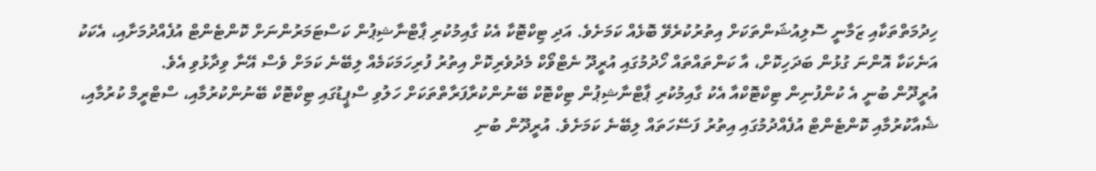ހިދުމަތްތަކާއި ޒަމާނީ ސޮލިއުޝަންތަކަށް އިތުރުކުރެވޭ ބޮޅެއް ކަމަށެވެ. އަދި ޓިކްޓޮކާ އެކު ގާއިމުކުރި ޕާޓްނާޝިޕުން ކަސްޓަމަރުންނަށް ކޮންޓެންޓް އުފެއްދުމަށާއި، އެކަކު އަނެކަކާ އޮންނަ ގުޅުން ބަދަހިކޮށް، އާ ކަންތައްތައް ހޯދުމުގައި އުރީދޫ ނެޓްވޯކް މެދުވެރިކޮށް އިތުރު ފުރިހަމަކަމެއް ލިބޭނެ ކަމަށް ވެސް އޭނާ ވިދާޅުވި އެވެ.
އުރީދޫން ބުނީ އެ ކުންފުނިން ޓިކްޓޮކްއާ އެކު ގާއިމުކުރި ޕާޓްނާޝިޕުން ޓިކްޓޮކް ބޭނުންކުރާފަރާތްތަކަށް ހަލުވި ސްޕީޑުގައި ޓިކްޓޮކް ބޭނުންކުރުމާއި، ސްޓްރީމް ކުރުމާއި، ޝެއާކުރުމާއި ކޮންޓެންޓް އުފެއްދުމުގައި އިތުރު ފަސޭހަތައް ލިބޭނެ ކަމަށެވެ. އުރީދޫން ބުނި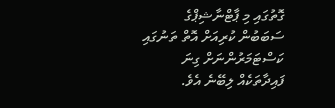ގޮތުގައި މި ޕާޓްނާޝިޕްގެ ސަބަބުން ކުރިއަށް އޮތް ތަނުގައި ކަސްޓަމަރުންނަށް ގިނަ ފައިދާތަކެއް ލިބޭނެ އެވެ.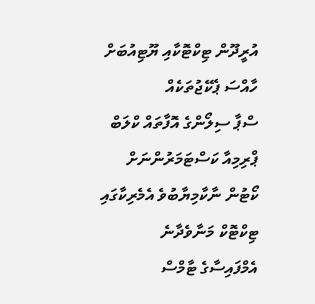އުރީދޫން ޓިކްޓޮކާއި ޔޫޓިއުބަށް ހާއްސަ ޕެކޭޖުތަކެއް
ސްޕާ ސިލޯންގެ އޮފާތައް ކްލަބް ޕްރިމިއާ ކަސްޓަމަރުންނަށް
ކޯޓުން ނާކާމިޔާބުވެ އެމެރިކާގައި ޓިކްޓޮކް މަނާވެދާނެ
އެމްފައިސާގެ ޓާމްސް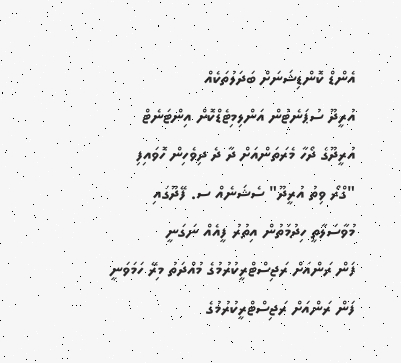އެންޑް ކޮންޑިޝަނަށް ބަދަލުތަކެއް
އުރީދޫ ސުޕަނެޓުން އަންލިމިޓެޑްކޮށް އިންޓަނެޓް
އުރީދޫގެ ދޯހާ މެރަތަންއަށް ދާ ދެ ދިވެހިން ހޮވައިފި
"ގްރޯ ވިތު އުރީދޫ" ސެޝަނެއް ސ. ފޭދޫގައި
މުވާސަލާތީ ހިދުމަތުން އިތުރު ފީއެއް ނަގަނީ
ފަން ރަންއަށް ރަޖިސްޓްރީކުރުމުގެ މުއްދަތު މިރޭ ހަމަވަނީ
ފަން ރަންއަށް ރަޖިސްޓްރީކުރުމުގެ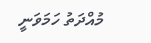މުއްދަތު ހަމަވަނީ